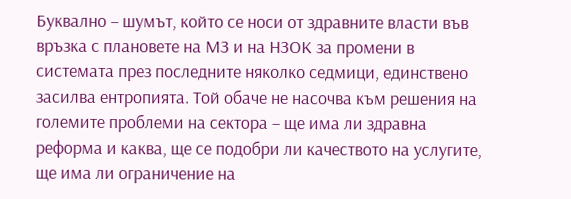Буквално – шумът, който се носи от здравните власти във връзка с плановете на МЗ и на НЗОК за промени в системата през последните няколко седмици, единствено засилва ентропията. Той обаче не насочва към решения на големите проблеми на сектора – ще има ли здравна реформа и каква, ще се подобри ли качеството на услугите, ще има ли ограничение на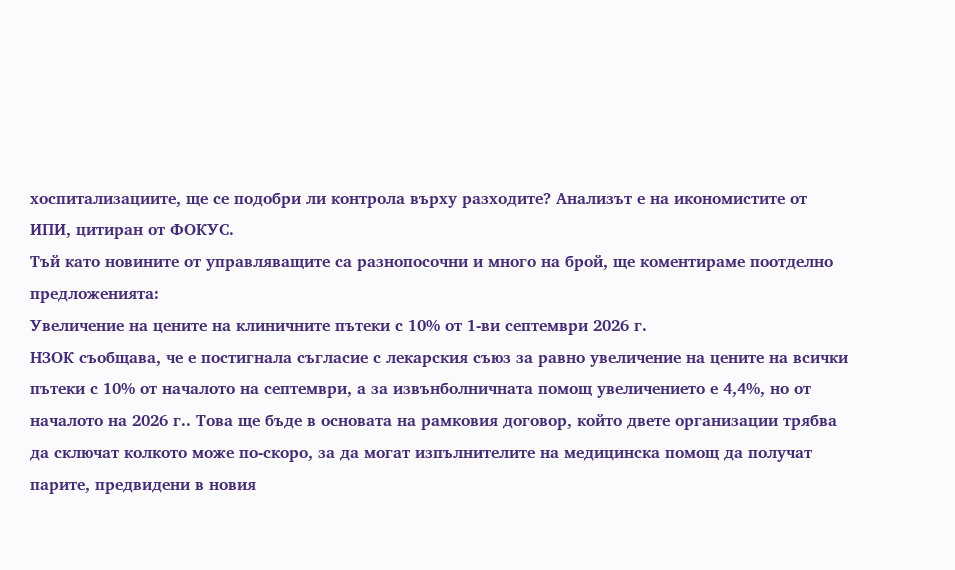хоспитализациите, ще се подобри ли контрола върху разходите? Анализът е на икономистите от ИПИ, цитиран от ФОКУС.
Тъй като новините от управляващите са разнопосочни и много на брой, ще коментираме поотделно предложенията:
Увеличение на цените на клиничните пътеки с 10% от 1-ви септември 2026 г.
НЗОК съобщава, че е постигнала съгласие с лекарския съюз за равно увеличение на цените на всички пътеки с 10% от началото на септември, а за извънболничната помощ увеличението е 4,4%, но от началото на 2026 г.. Това ще бъде в основата на рамковия договор, който двете организации трябва да сключат колкото може по-скоро, за да могат изпълнителите на медицинска помощ да получат парите, предвидени в новия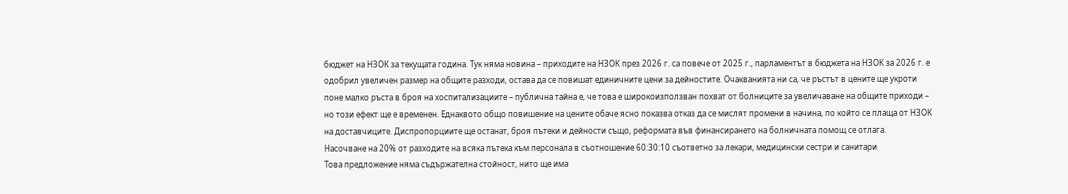бюджет на НЗОК за текущата година. Тук няма новина – приходите на НЗОК през 2026 г. са повече от 2025 г., парламентът в бюджета на НЗОК за 2026 г. е одобрил увеличен размер на общите разходи, остава да се повишат единичните цени за дейностите. Очакванията ни са, че ръстът в цените ще укроти поне малко ръста в броя на хоспитализациите – публична тайна е, че това е широкоизползван похват от болниците за увеличаване на общите приходи – но този ефект ще е временен. Еднаквото общо повишение на цените обаче ясно показва отказ да се мислят промени в начина, по който се плаща от НЗОК на доставчиците. Диспропорциите ще останат, броя пътеки и дейности също, реформата във финансирането на болничната помощ се отлага.
Насочване на 20% от разходите на всяка пътека към персонала в съотношение 60:30:10 съответно за лекари, медицински сестри и санитари
Това предложение няма съдържателна стойност, нито ще има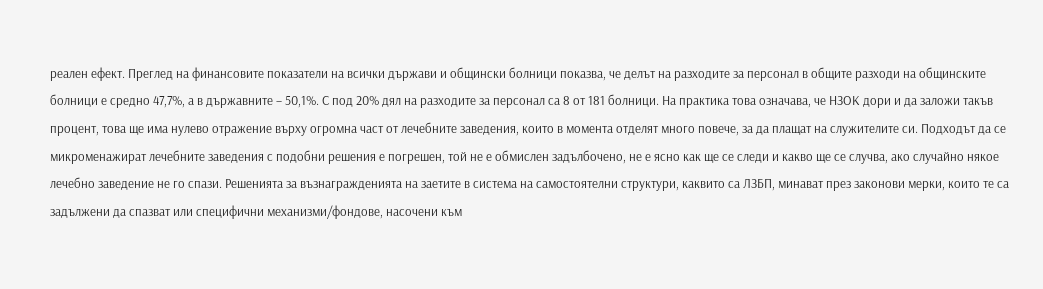реален ефект. Преглед на финансовите показатели на всички държави и общински болници показва, че делът на разходите за персонал в общите разходи на общинските болници е средно 47,7%, а в държавните – 50,1%. С под 20% дял на разходите за персонал са 8 от 181 болници. На практика това означава, че НЗОК дори и да заложи такъв процент, това ще има нулево отражение върху огромна част от лечебните заведения, които в момента отделят много повече, за да плащат на служителите си. Подходът да се микроменажират лечебните заведения с подобни решения е погрешен, той не е обмислен задълбочено, не е ясно как ще се следи и какво ще се случва, ако случайно някое лечебно заведение не го спази. Решенията за възнагражденията на заетите в система на самостоятелни структури, каквито са ЛЗБП, минават през законови мерки, които те са задължени да спазват или специфични механизми/фондове, насочени към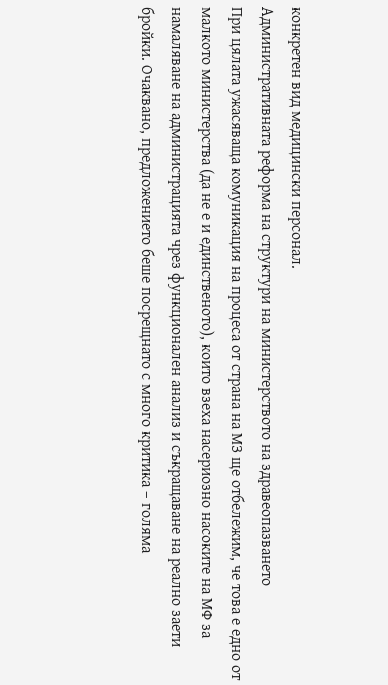конкретен вид медицински персонал.
Административната реформа на структури на министерството на здравеопазването
При цялата ужасяваща комуникация на процеса от страна на МЗ ще отбележим, че това е едно от малкото министерства (да не е и единственото), които взеха насериозно насоките на МФ за намаляване на администрацията чрез функционален анализ и съкращаване на реално заети бройки. Очаквано, предложението беше посрещнато с много критика – голяма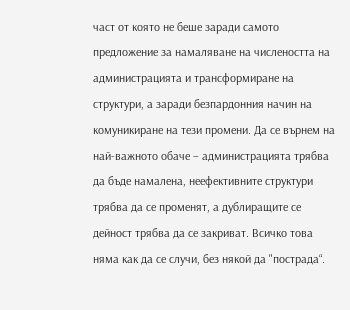част от която не беше заради самото предложение за намаляване на числеността на администрацията и трансформиране на структури, а заради безпардонния начин на комуникиране на тези промени. Да се върнем на най-важното обаче – администрацията трябва да бъде намалена, неефективните структури трябва да се променят, а дублиращите се дейност трябва да се закриват. Всичко това няма как да се случи, без някой да "пострада“.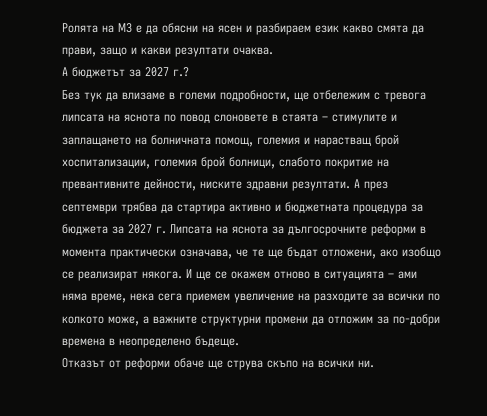Ролята на МЗ е да обясни на ясен и разбираем език какво смята да прави, защо и какви резултати очаква.
А бюджетът за 2027 г.?
Без тук да влизаме в големи подробности, ще отбележим с тревога липсата на яснота по повод слоновете в стаята – стимулите и заплащането на болничната помощ, големия и нарастващ брой хоспитализации, големия брой болници, слабото покритие на превантивните дейности, ниските здравни резултати. А през септември трябва да стартира активно и бюджетната процедура за бюджета за 2027 г. Липсата на яснота за дългосрочните реформи в момента практически означава, че те ще бъдат отложени, ако изобщо се реализират някога. И ще се окажем отново в ситуацията – ами няма време, нека сега приемем увеличение на разходите за всички по колкото може, а важните структурни промени да отложим за по-добри времена в неопределено бъдеще.
Отказът от реформи обаче ще струва скъпо на всички ни.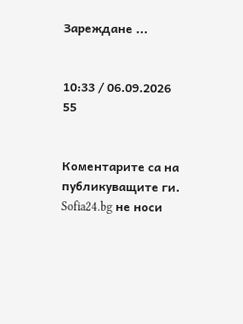Зареждане ...


10:33 / 06.09.2026
55


Коментарите са на публикуващите ги. Sofia24.bg не носи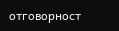отговорност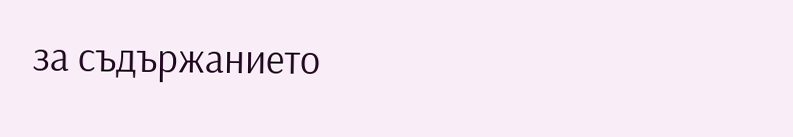за съдържанието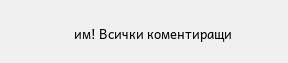им! Всички коментиращи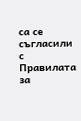са се съгласили с Правилата за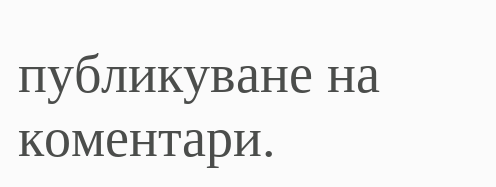публикуване на коментари.